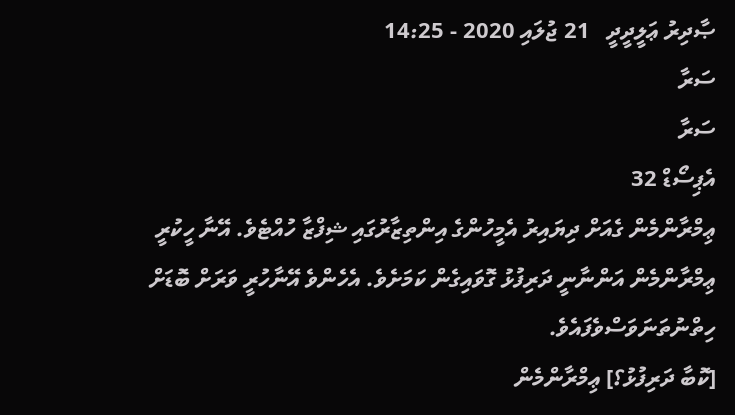ޞާދިރު ޢަލީދީދީ   21 ޖުލައި 2020 - 14:25
ސަރާ
ސަރާ
އެޕިސޯޑް 32
ޢިމްރާންމެން ގެއަށް ދިޔައިރު އެމީހުންގެ އިންތިޒާރުގައި ޝިފްޒާ ހުއްޓެވެ. އޭނާ ހީކުރީ ޢިމްރާންމެން އަންނާނީ ދަރިފުޅު ގޮވައިގެން ކަމަށެވެ. އެހެންވެ އޭނާހުރީ ވަރަށް ބޮޑަށް ހިތްނުތަނަވަސްވެފައެވެ.
[ކޮބާ ދަރިފުޅު؟] ޢިމްރާންމެން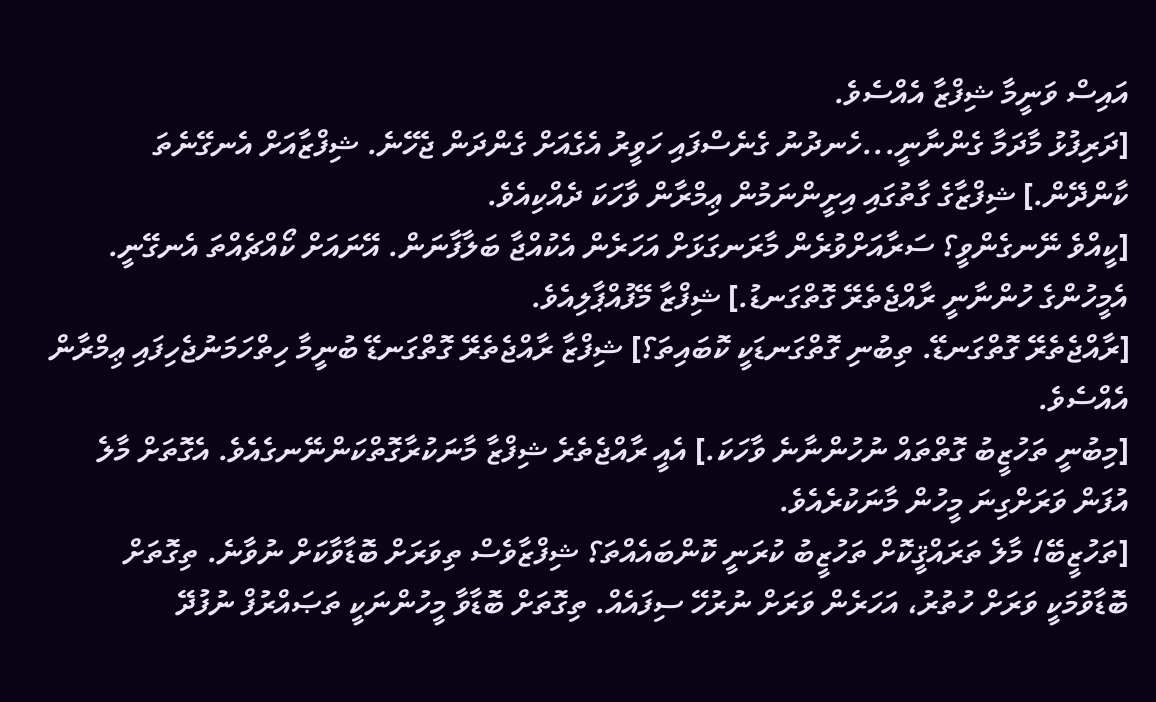އައިސް ވަނީމާ ޝިފްޒާ އެއްސެވެ.
[ދަރިފުޅު މާދަމާ ގެންނާނީ...ހެނދުނު ގެނެސްފައި ހަވީރު އެގެއަށް ގެންދަން ޖެހޭނެ. ޝިފްޒާއަށް އެނގޭނެތަ ކާންދޭން.] ޝިފްޒާގެ ގާތުގައި އިށީންނަމުން ޢިމްރާން ވާހަކަ ދެއްކިއެވެ.
[ކީއްވެ ނޭނގެންވީ؟ ސަރާއަށްވުރެން މާރަނގަޅަށް އަހަރެން އެކުއްޖާ ބަލާފާނަން. އޭނައަށް ކޯއްޗެއްތަ އެނގޭނީ. އެމީހުންގެ ހުންނާނީ ރާއްޖެތެރޭ ގޮތްގަނޑު.] ޝިފްޒާ މޭފުއްޕާލިއެވެ.
[ރާއްޖެތެރޭ ގޮތްގަނޑޭ. ތިބުނި ގޮތްގަނޑަކީ ކޮބައިތަ؟] ޝިފްޒާ ރާއްޖެތެރޭ ގޮތްގަނޑޭ ބުނީމާ ހިތްހަމަނުޖެހިފައި ޢިމްރާން އެއްސެވެ.
[މިބުނީ ތަހުޒީބު ގޮތްތައް ނުހުންނާނެ ވާހަކަ.] އެއީ ރާއްޖެތެރެ ޝިފްޒާ މާނަކުރާގޮތްކަންނޭނގެއެވެ. އެގޮތަށް މާލެ އުފަން ވަރަށްގިނަ މީހުން މާނަކުރެއެވެ.
[ތަހުޒީބޭ! މާލެ ތަރައްޤީކޮށް ތަހުޒީބު ކުރަނީ ކޮންބައެއްތަ؟ ޝިފްޒާވެސް ތިވަރަށް ބޮޑާވާކަށް ނުވާނެ. ތިގޮތަށް ބޮޑާވުމަކީ ވަރަށް ހުތުރު، އަހަރެން ވަރަށް ނުރުހޭ ސިފައެއް. ތިގޮތަށް ބޮޑާވާ މީހުންނަކީ ތަޞައްރުފް ނުފުދޭ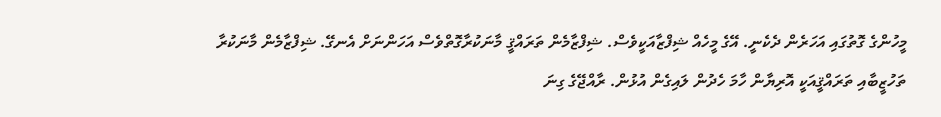މީހުންގެ ގޮތުގައި އަހަރެން ދެކެނީ. އޭގެ މީހެއް ޝިފްޒާއަކީވެސް. ޝިފްޒާމެން ތަރައްޤީ މާނަކުރާގޮތްވެސް އަހަންނަށް އެނގޭ. ޝިފްޒާމެން މާނަކުރާ ތަހުޒީބާއި ތަރައްޤީއަކީ އޮރިޔާން ހާމަ ހެދުން ލައިގެން އުޅުން. ރާއްޖޭގެ ގިނަ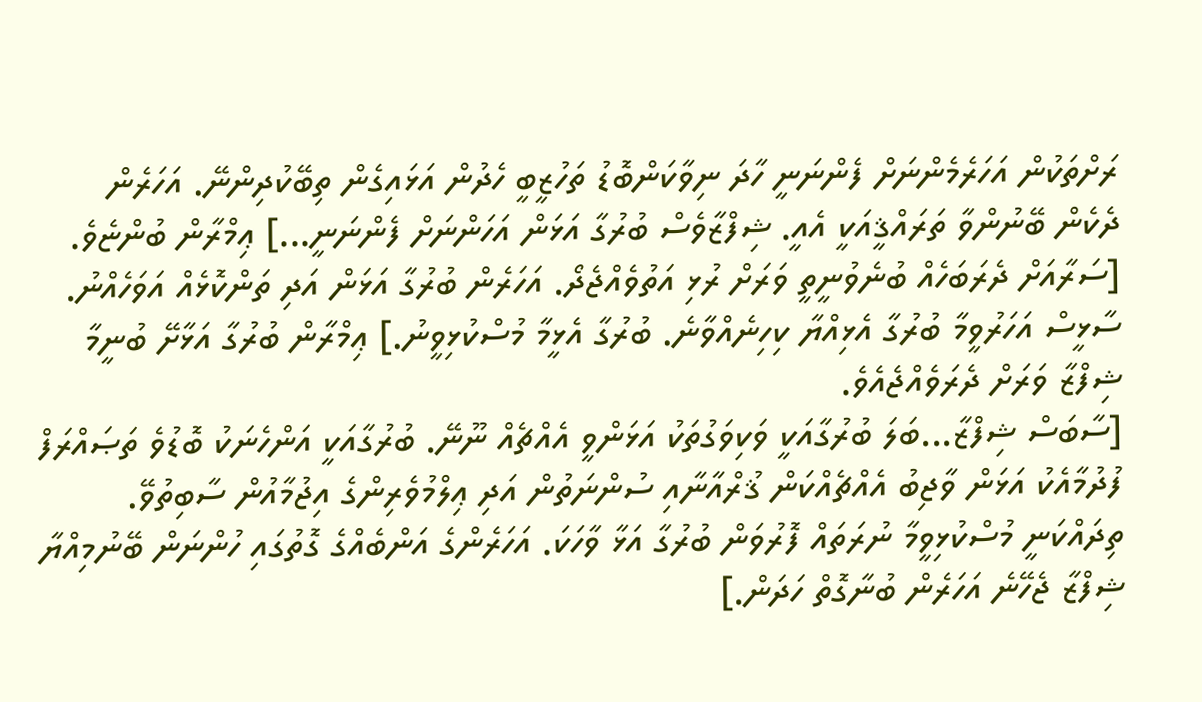ރަށްތަކުން އަހަރެމެންނަށް ފެންނަނީ ހާދަ ނިވާކަންބޮޑު ތަހުޒީބީ ހެދުން އަޅައިގެން ތިބޭކުދިންނޭ. އަހަރެން ދެކެން ބޭނުންވާ ތަރައްޤީއަކީ އެއީ. ޝިފްޒާވެސް ބުރުގާ އަޅަން އަހަންނަށް ފެންނަނީ...] ޢިމްރާން ބުންޏެވެ.
[ސަރާއަށް ދެރަބަހެއް ބުނެވުނީތީ ވަރަށް ރުޅި އަތުވެއްޖެދޯ. އަހަރެން ބުރުގާ އަޅަން އަދި ތަންކޮޅެއް އަވަހެއްނު. ސާޅީސް އަހަރުވީމާ ބުރުގާ އެޅިއްޔާ ކިހިނެއްވާނެ. ބުރުގާ އެޅީމާ މުސްކުޅިވީނު.] ޢިމްރާން ބުރުގާ އަޅާށޭ ބުނީމާ ޝިފްޒާ ވަރަށް ދެރަވެއްޖެއެވެ.
[ސާބަސް ޝިފްޒާ...ބަލަ ބުރުގާއަކީ ވަކިވަގުތަކު އަޅަންވީ އެއްޗެއް ނޫނޭ. ބުރުގާއަކީ އަންހެނަކު ބޮޑުވެ ތަޞައްރަފް ފުދުމާއެކު އަޅަން ވާޖިބު އެއްޗެއްކަން ޤުރްއާނާއި ސުންނަތުން އަދި ޢިލްމުވެރިންގެ އިޖުމާއުން ސާބިތުވޭ. ތިދައްކަނީ މުސްކުޅިވީމާ ނުރަތައް ފޮރުވަން ބުރުގާ އަޅާ ވާހަކަ. އަހަރެންގެ އަންބެއްގެ ގޮތުގައި ހުންނަން ބޭނުމިއްޔާ ޝިފްޒާ ޖެހޭނެ އަހަރެން ބުނާގޮތް ހަދަން.]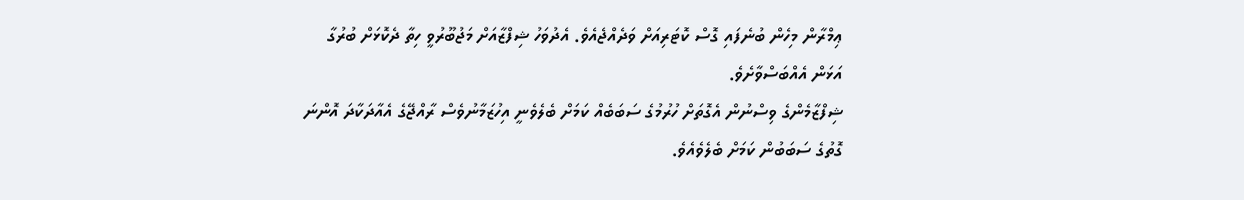ޢިމްރާން މިހެން ބުނެފައި ގޮސް ކޮޓަރިއަށް ވަދެއްޖެއެވެ. އެދުވަހު ޝިފްޒާއަށް މަޖުބޫރުވީ ހިތާ ދެކޮޅަށް ބުރުގާ އަޅަން އެއްބަސްވާށެވެ.
ޝިފްޒާމެންގެ ވިސްނުން އެގޮތަށް ހުރުމުގެ ސަބަބެއް ކަމަށް ބެލެވެނީ އިހުޒަމާނުވެސް ރާއްޖޭގެ އެއާދަކާދަ އޮންނަ ގޮތުގެ ސަބަބުން ކަމަށް ބެލެވެއެވެ.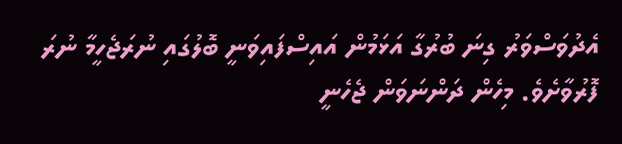އެދުވަސްވަރު ގިނަ ބުރުގާ އަޅަމުން އައިސްފައިވަނީ ބޮލުގައި ނުރަޖެހީމާ ނުރަ ފޮރުވާށެވެ. މިހެން ދަންނަވަން ޖެހެނީ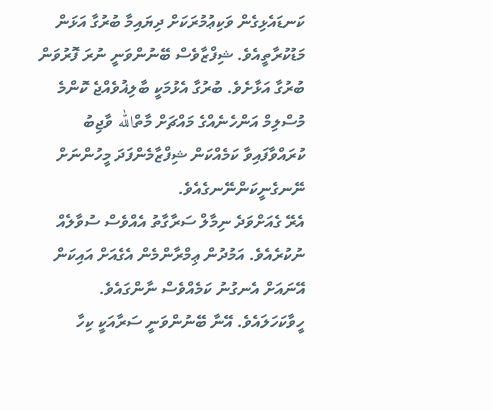ކަނޑައެޅިގެން ވަކިޢުމުރަކަށް ދިޔައިމާ ބުރުގާ އަޅަން މަޑުކުރާތީއެވެ. ޝިފްޒާވެސް ބޭނުންވަނީ ނުރަ ފޮރުވަން ބުރުގާ އަޅާށެވެ. ބުރުގާ އެޅުމަކީ ބާލިޣުވެއްޖެ ކޮންމެ މުސްލިމް އަންހެނެއްގެ މައްޗަށް މާތްالله ވާޖިބު ކުރައްވާފައިވާ ކަމެއްކަން ޝިފްޒާމެންފަދަ މީހުންނަށް ނޭނގެނީކަންނޭނގެއެވެ.
އެރޭ ގެއަށްވަދެ ނިމާލް ސަރާގާތު އެއްވެސް ސުވާލެއް ނުކުރެއެވެ. އަމުދުން ޢިމްރާންމެން އެގެއަށް އައިކަން އޭނައަށް އެނގުނު ކަމެއްވެސް ނާންގައެވެ. ހީވާކަހަލައެވެ. އޭނާ ބޭނުންވަނީ ސަރާއަކީ ކިހާ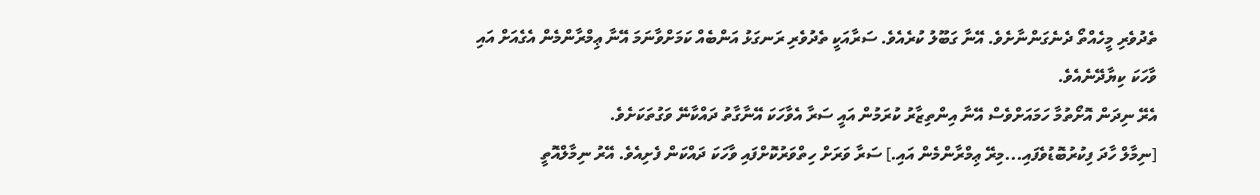ތެދުވެރި މީހެއްތޯ ދެނެގަންނާށެވެ. އޭނާ ގަބޫލު ކުރެއެވެ. ސަރާއަކީ ތެދުވެރި ރަނގަޅު އަންބެއް ކަމަށްވާނަމަ އޭނާ ޢިމްރާންމެން އެގެއަށް އައި ވާހަކަ ކިޔާދޭނެއެވެ.
އެރޭ ނިދަން އޮށޯތުމާ ހަމައަށްވެސް އޭނާ އިންތިޒާރު ކުރަމުން އައީ ސަރާ އެވާހަކަ އޭނާގާތު ދައްކާނޭ ވަގުތަކަށެވެ.
[ނިމާލް ހާދަ ފިކުރުބޮޑުވެފައި...މިރޭ ޢިމްރާންމެން އައި.] ސަރާ ވަރަށް ހިތްވަރުކޮށްފައި ވާހަކަ ދައްކަން ފެށިއެވެ. އޭރު ނިމާލްއޮތީ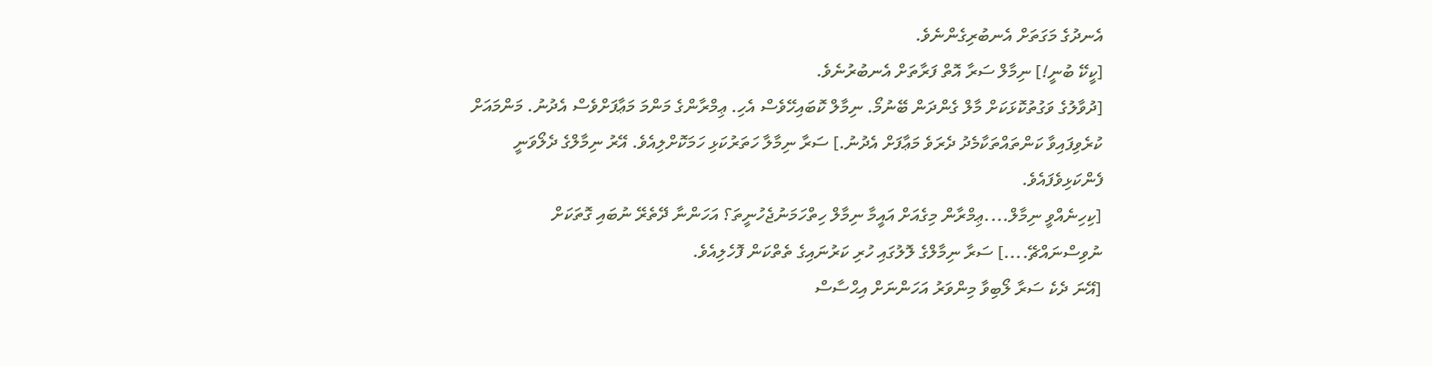އެނދުގެ މަގަތަށް އެނބުރިގެންނެވެ.
[ކީކޭ ބުނީ!] ނިމާލް ސަރާ އޮތް ފަރާތަށް އެނބުރުނެވެ.
[ދުވާލުގެ ވަގުތުކޮޅަކަށް މާލް ގެންދަން ބޭނުމޯ. ނިމާލް ކޮބައިހޭވެސް އެހި. ޢިމްރާންގެ މަންމަ މަޢާފަށްވެސް އެދުނު. މަންމައަށް ކުރެވިފައިވާ ކަންތައްތަކާމެދު ދެރަވެ މަޢާފަށް އެދުނު.] ސަރާ ނިމާލާ ހަތަރުކަޅި ހަމަކޮށްލިއެވެ. އޭރު ނިމާލްގެ ދެލޯވަނީ ފެންކަޅިވެފައެވެ.
[ކިހިނެއްވީ ނިމާލް....ޢިމްރާން މިގެއަށް އައީމާ ނިމާލް ހިތްހަމަނުޖެހުނީތަ؟ އަހަންނާ ދޭތެރޭ ނުބައި ގޮތަކަށް ނުވިސްނައްޗޭ....] ސަރާ ނިމާލްގެ ލޮލުގައި ހުރި ކަރުނައިގެ ތެތްކަން ފޮހެލިއެވެ.
[އޭނަ ދެކެ ސަރާ ލޯބިވާ މިންވަރު އަހަންނަށް އިޙްސާސް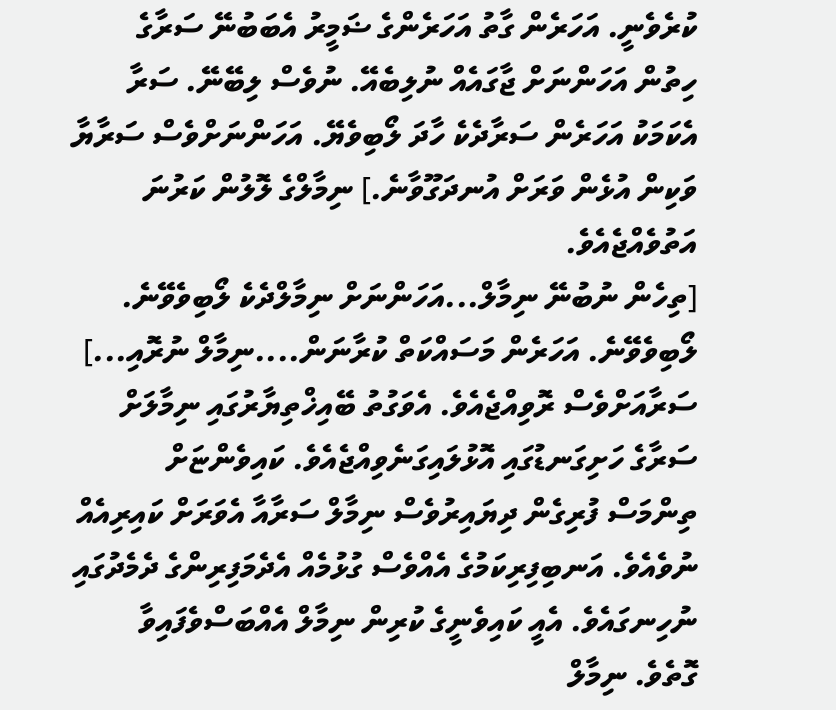ކުރެވެނީ. އަހަރެން ގާތު އަހަރެންގެ ޟަމީރު އެބަބުނޭ ސަރާގެ ހިތުން އަހަންނަށް ޖާގައެއް ނުލިބެއޭ. ނުވެސް ލިބޭނޭ. ސަރާ އެކަމަކު އަހަރެން ސަރާދެކެ ހާދަ ލޯބިވެޔޭ. އަހަންނަށްވެސް ސަރާޔާ ވަކިން އުޅެން ވަރަށް އުނދަގޫވާނެ.] ނިމާލްގެ ލޮލުން ކަރުނަ އަތުވެއްޖެއެވެ.
[ތިހެން ނުބުނޭ ނިމާލް...އަހަންނަށް ނިމާލްދެކެ ލޯބިވެވޭނެ. ލޯބިވެވޭނެ. އަހަރެން މަސައްކަތް ކުރާނަން....ނިމާލް ނުރޮއި...] ސަރާއަށްވެސް ރޮވިއްޖެއެވެ. އެވަގުތު ބޭއިޚްތިޔާރުގައި ނިމާލަށް ސަރާގެ ހަށިގަނޑުގައި އޮޅުލައިގަނެވިއްޖެއެވެ. ކައިވެންޏަށް ތިންމަސް ފުރިގެން ދިޔައިރުވެސް ނިމާލް ސަރާއާ އެވަރަށް ކައިރިއެއް ނުވެއެވެ. އަނބިފިރިކަމުގެ އެއްވެސް ގުޅުމެއް އެދެމަފިރިންގެ ދެމެދުގައި ނުހިނގައެވެ. އެއީ ކައިވެނީގެ ކުރިން ނިމާލް އެއްބަސްވެފައިވާ ގޮތެވެ. ނިމާލް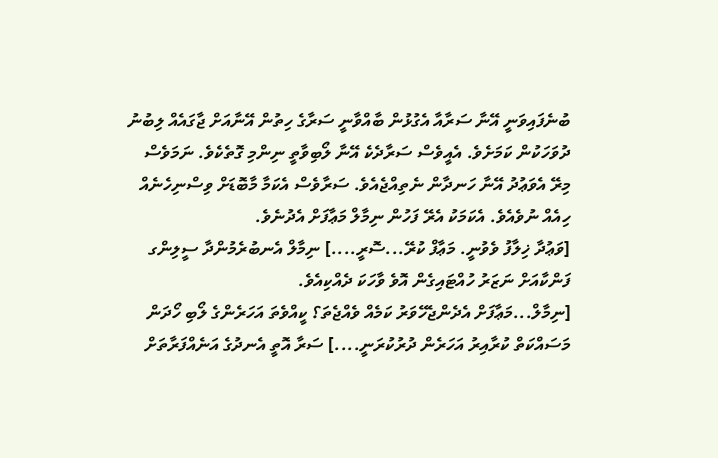ބުނެފައިވަނީ އޭނާ ސަރާއާ އެގުޅުން ބާއްވާނީ ސަރާގެ ހިތުން އޭނާއަށް ޖާގައެއް ލިބުނު ދުވަހަކުން ކަމަށެވެ. އެއީވެސް ސަރާދެކެ އޭނާ ލޯބިވާތީ ނިންމި ގޮތެކެވެ. ނަމަވެސް މިރޭ އެވަޢުދު އޭނާ ހަނދާން ނެތިއްޖެއެވެ. ސަރާވެސް އެކަމާ މާބޮޑަށް ވިސްނިހެނެއް ހިއެއް ނުވެއެވެ. އެކަމަކު އެރޭ ފަހުން ނިމާލް މަޢާފަށް އެދުނެވެ.
[ވަޢުދާ ޚިލާފު ވެވުނީ. މަޢާފް ކުރޭ...ސޮރީ....] ނިމާލް އެނބުރެމުންދާ ސީލިންގ ފަންކާއަށް ނަޒަރު ހުއްޓައިގެން އޮވެ ވާހަކަ ދެއްކިއެވެ.
[ނިމާލް...މަޢާފަށް އެދެންޖެހޭވަރު ކަމެއް ވެއްޖެތަ؟ ކީއްވެތަ އަހަރެންގެ ލޯބި ހޯދަން މަސައްކަތް ކުރާއިރު އަހަރެން ދުރުކުރަނީ....] ސަރާ އޮތީ އެނދުގެ އަނެއްފަރާތަށް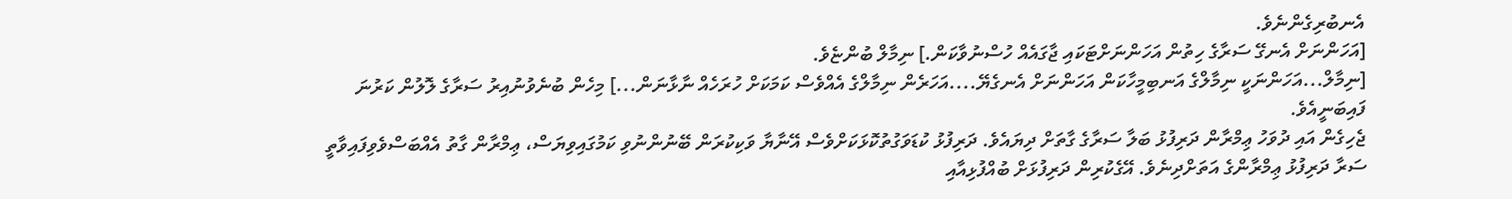އެނބުރިގެންނެވެ.
[އަހަންނަށް އެނގޭ ސަރާގެ ހިތުން އަހަންނަށްޓަކައި ޖާގައެއް ހުސްނުވާކަން.] ނިމާލް ބުންޏެވެ.
[ނިމާލް...އަހަންނަކީ ނިމާލްގެ އަނބިމީހާކަން އަހަންނަށް އެނގެޔޭ....އަހަރެން ނިމާލްގެ އެއްވެސް ކަމަކަށް ހުރަހެއް ނާޅާނަން...] މިހެން ބުނެވުނުއިރު ސަރާގެ ލޮލުން ކަރުނަ ފައިބަނީއެވެ.
ޖެހިގެން އައި ދުވަހު ޢިމްރާން ދަރިފުޅު ބަލާ ސަރާގެ ގާތަށް ދިޔައެވެ. ދަރިފުޅު ކުޑަވަގުތުކޮޅަކަށްވެސް އޭނާޔާ ވަކިކުރަން ބޭނުންނުވި ކަމުގައިވިޔަސް، ޢިމްރާން ގާތު އެއްބަސްވެވިފައިވާތީ ސަރާ ދަރިފުޅު ޢިމްރާންގެ އަތަށްދިނެވެ. އޭގެކުރިން ދަރިފުޅަށް ބުއްފުޅިއާއި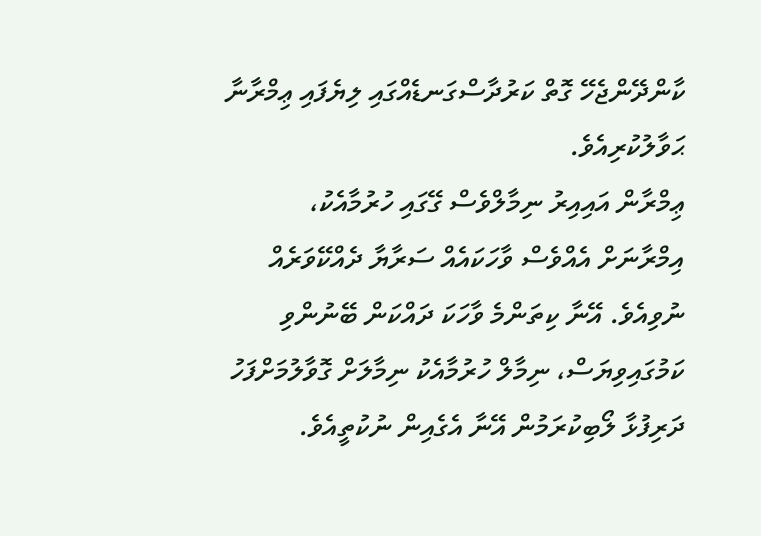ކާންދޭންޖެހޭ ގޮތް ކަރުދާސްގަނޑެއްގައި ލިޔެފައި ޢިމްރާނާ ޙަވާލުކުރިއެވެ.
ޢިމްރާން އައިއިރު ނިމާލްވެސް ގޭގައި ހުރުމާއެކު، އިމްރާނަށް އެއްވެސް ވާހަކައެއް ސަރާޔާ ދެއްކޭވަރެއް ނުވިއެވެ. އޭނާ ކިތަންމެ ވާހަކަ ދައްކަން ބޭނުންވި ކަމުގައިވިޔަސް، ނިމާލް ހުރުމާއެކު ނިމާލަށް ގޮވާލުމަށްފަހު ދަރިފުޅާ ލޯބިކުރަމުން އޭނާ އެގެއިން ނުކުތީއެވެ.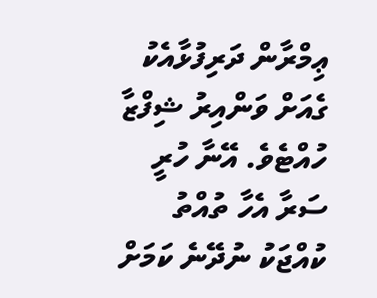ޢިމްރާން ދަރިފުޅާއެކު ގެއަށް ވަންއިރު ޝިފްޒާ ހުއްޓެވެ. އޭނާ ހުރީ ސަރާ އެހާ ތުއްތު ކުއްޖަކު ނުދޭނެ ކަމަށް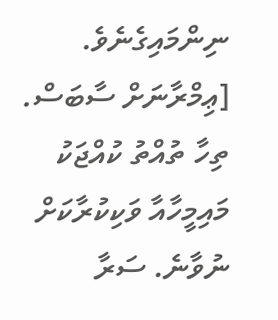ނިންމައިގެނެވެ.
[ޢިމްރާނަށް ސާބަސް. ތިހާ ތުއްތު ކުއްޖަކު މައިމީހާއާ ވަކިކުރާކަށް ނުވާނެ. ސަރާ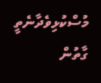މުސްކުޅިވެދާނެތީ ގާތުން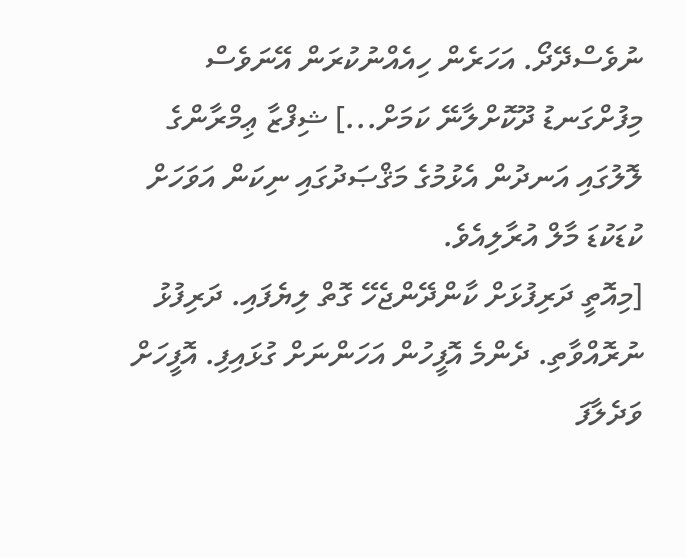ނުވެސްދޭދޯ. އަހަރެން ހިއެއްނުކުރަން އޭނަވެސް މިފުށްގަނޑު ދޫކޮށްލާނޭ ކަމަށް...] ޝިފްޒާ ޢިމްރާންގެ ލޮލުގައި އަނދުން އެޅުމުގެ މަޤްޞަދުގައި ނިކަން އަވަހަށް ކުޑަކުޑަ މާލް އުރާލިއެވެ.
[މިއޮތީ ދަރިފުޅަށް ކާންދޭންޖެހޭ ގޮތް ލިޔެފައި. ދަރިފުޅު ނުރޮއްވާތި. ދެންމެ އޮފީހުން އަހަންނަށް ގުޅައިފި. އޮފީހަށް ވަދެލާފަ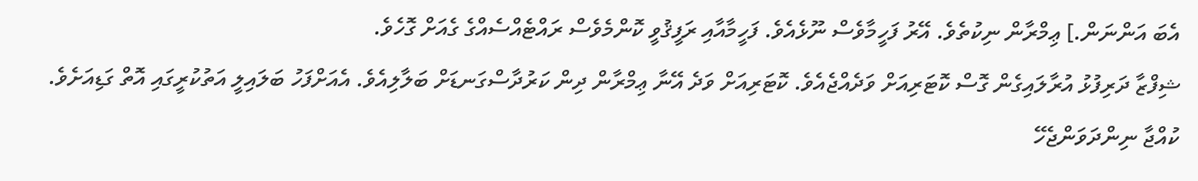އެބަ އަންނަން.] ޢިމްރާން ނިކުތެވެ. އޭރު ފަހީމާވެސް ނޫޅެއެވެ. ފަހީމާއާއި ރަފީޤުވީ ކޮންމެވެސް ރައްޓެއްސެއްގެ ގެއަށް ގޮހެވެ.
ޝިފްޒާ ދަރިފުޅު އުރާލައިގެން ގޮސް ކޮޓަރިއަށް ވަދެއްޖެއެވެ. ކޮޓަރިއަށް ވަދެ އޭނާ ޢިމްރާން ދިން ކަރުދާސްގަނޑަށް ބަލާލިއެވެ. އެއަށްފަހު ބަލައިލީ އަތުކުރީގައި އޮތް ގަޑިއަށެވެ. ކުއްޖާ ނިންދަވަންޖެހޭ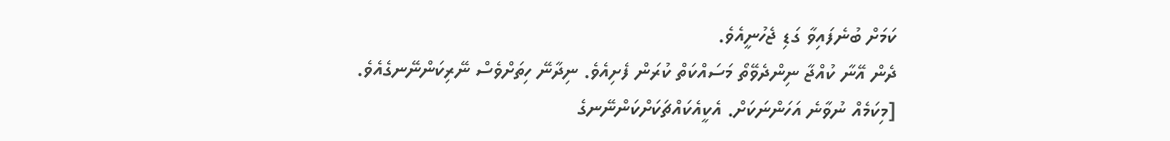ކަމަށް ބުނެފައިވާ ގަޑި ޖެހުނީއެވެ.
ދެން އޭނާ ކުއްޖާ ނިންދެވޭތޯ މަސައްކަތް ކުރަން ފެށިއެވެ. ނިދާނޭ ހިތަށްވެސް ނޭރިކަންނޭނގެއެވެ.
[މިކަމެއް ނުވާނެ އަހަންނަކަށް. އެކީއެކައްޗަކަށްކަންނޭނގެ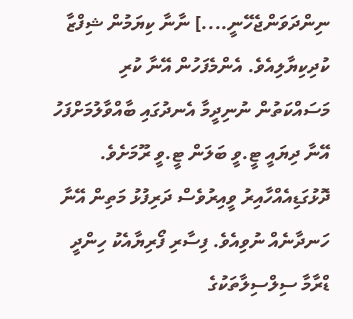ނިންދަވަންޖެހޭނީ....] ނާނާ ކިޔަމުން ޝިފްޒާ ކުދިކިޔާލިއެވެ. އެންމެފަހުން އޭނާ ކުރި މަސައްކަތުން ނުނިދީމާ އެނދުގައި ބާއްވާލުމަށްފަހު އޭނާ ދިޔައީ ޓީ.ވީ ބަލަން ޓީ.ވީ ރޫމަށެވެ. ދޮޅުގަޑިއެއްހާއިރު ވީއިރުވެސް ދަރިފުޅު މަތިން އޭނާ ހަނދާނެއް ނުވިއެވެ. ފިސާރި ފޯރިޔާއެކު ހިންދީ ޑްރާމާ ސިލްސިލާތަކުގެ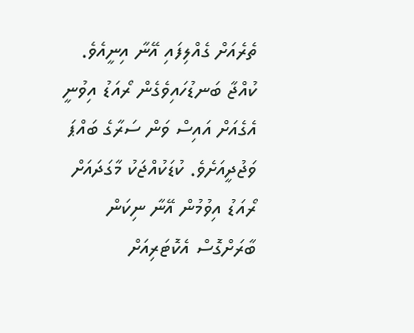ތެރެއަށް ގެއްލިފައި އޭނާ އިނީއެވެ. ކުއްޖާ ބަނޑުހައިވެގެން ރޯއަޑު އިވުނީ އެގެއަށް އައިސް ވަން ސަރާގެ ބައްޕަ ވަޖުދީއަށެވެ. ކުޑަކުއްޖަކު މާގަދައަށް ރޯއަޑު އިވުމުން އޭނާ ނިކަން ބާރަށްގޮސް އެކޮޓަރިއަށް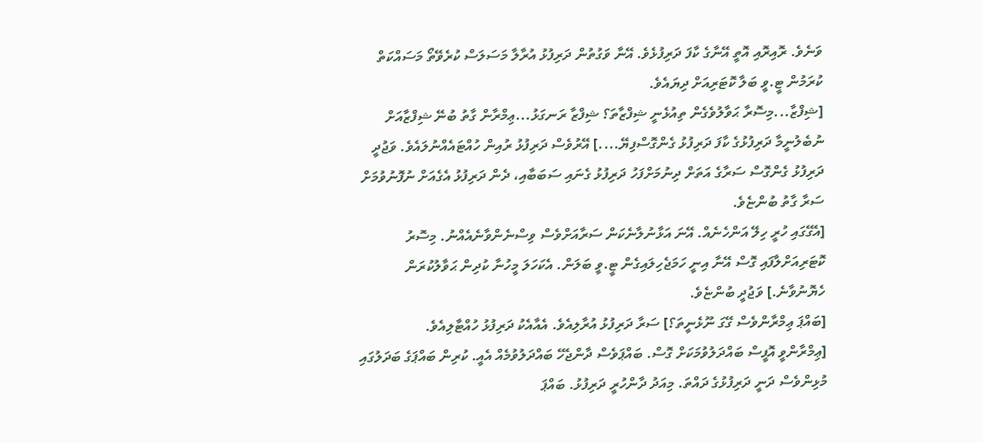ވަނެވެ. ރޮއިރޮއި އޮތީ އޭނާގެ ކާފަ ދަރިފުޅެވެ. އޭނާ ވަގުތުން ދަރިފުޅު އުރާލާ މަސަލަސް ކުރެވޭތޯ މަސައްކަތް ކުރަމުން ޓީ.ވީ ބަލާ ކޮޓަރިއަށް ދިޔައެވެ.
[ޝިފްޒާ...މިސޮރާ ޙަވާލުވެގެން ތިއުޅެނީ ޝިފްޒާތަ؟ ޝިފްޒާ ރަނގަޅު...ޢިމްރާން ގާތު ބުނޭ ޝިފްޒާއަށް ނުބެލުނީމާ ދަރިފުޅުގެ ކާފަ ދަރިފުޅު ގެންގޮސްފިޔޭ....] އޭރުވެސް ދަރިފުޅު ރުއިން ހުއްޓައެއްނުލައެވެ. ވަޖުދީ ދަރިފުޅު ގެންގޮސް ސަރާގެ އަތަށް ދިނުމަށްފަހު ދަރިފުޅު ގެނައި ސަބަބާއި، ދެން ދަރިފުޅު އެގެއަށް ނުފޮނުވުމަށް ސަރާ ގާތު ބުންޏެވެ.
[އެގޭގައި ހުރީ ހިލޭ އަންހެނެއް. އޭނަ އަޅާނުލާނެކަން ސަރާއަށްވެސް ވިސްނެންވާނެއެއްނު. މިސޮރު ކޮޓަރިއަށްލާފައި ގޮސް އޭނާ އިނީ ހަމަޖެހިލައިގެން ޓީ.ވީ ބަލަން. އެކަހަލަ މީހުނާ ކުދިން ޙަވާލުކުރަން ހެޔޮނުވާނެ.] ވަޖުދީ ބުންޏެވެ.
[ބައްޕަ ޢިމްރާންވެސް ގޭގަ ނޫޅެނީތަ؟] ސަރާ ދަރިފުޅު އުރާލިއެވެ. އެއާއެކު ދަރިފުޅު ހުއްޓާލިއެވެ.
[ޢިމްރާންވީ އޮފީސް ބައްދަލުވުމަކަށް ގޮސް. ބައްޕަވެސް ދާންޖެހޭ ބައްދަލުވުމެއް އެއީ. ކުރިން ބައްޕަގެ ބަދަލުގައި މުޅިންވެސް ދަނީ ދަރިފުޅުގެ ދައްތަ. މިއަދު ދާންހުރީ ދަރިފުޅު. ބައްޕަ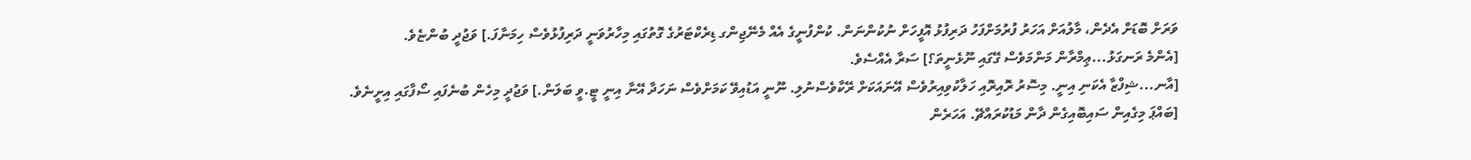ވަރަށް ބޮޑަށް އެދެން، މާލުއަށް އަހަރު ފުރުމަށްފަހު ދަރިފުޅު އޮފީހަށް ނުކުންނަން. ކުންފުނީގެ އެއް މެނޭޖިންގ ޑިރެކްޓަރުގެ ގޮތުގައި މިހާރުވަނީ ދަރިފުޅުވެސް ހިމަނާފަ.] ވަޖުދީ ބުންޏެވެ.
[އެންމެ ރަނގަޅު...ޢިމްރާން މަންމަވެސް ގޭގައި ނޫޅެނީތަ؟] ސަރާ އެއްސެވެ.
[އާނ...ޝިފްޒާ އެކަނި އިނީ. މިސޮރު ރޮއިރޮއި ހަލާކުވިއިރުވެސް އޭނައަކަށް ރޭކާވެސްނުލި. ނޫނީ އަޑުއިވޭ ކަމަށްވެސް ނަހަދާ އޭނާ އިނީ ޓީ.ވީ ބަލަން.] ވަޖުދީ މިހެން ބުނެފައި ސޯފާގައި އިށީނެވެ.
[ބައްޕަ މިގެއިން ސައިބޮއިގެން ދާން މަޑުކުރައްޗޭ. އަހަރެން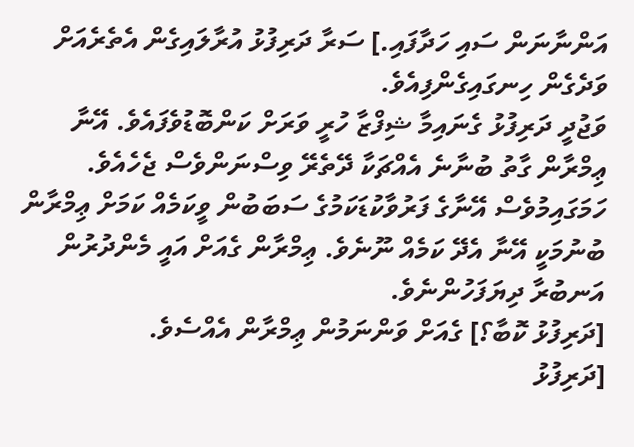އަންނާނަން ސައި ހަދާފައި.] ސަރާ ދަރިފުޅު އުރާލައިގެން އެތެރެއަށް ވަދެގެން ހިނގައިގެންފިއެވެ.
ވަޖުދީ ދަރިފުޅު ގެނައިމާ ޝިފްޒާ ހުރީ ވަރަށް ކަންބޮޑުވެފައެވެ. އޭނާ ޢިމްރާން ގާތު ބުނާނެ އެއްޗަކާ ދޭތެރޭ ވިސްނަންވެސް ޖެހެއެވެ. ހަމަގައިމުވެސް އޭނާގެ ފަރުވާކުޑަކަމުގެ ސަބަބުން ވީކަމެއް ކަމަށް ޢިމްރާން ބުނުމަކީ އޭނާ އެދޭ ކަމެއް ނޫނެވެ. ޢިމްރާން ގެއަށް އައީ މެންދުރުން އަނބުރާ ދިޔަފަހުންނެވެ.
[ދަރިފުޅު ކޮބާ؟] ގެއަށް ވަންނަމުން ޢިމްރާން އެއްސެވެ.
[ދަރިފުޅު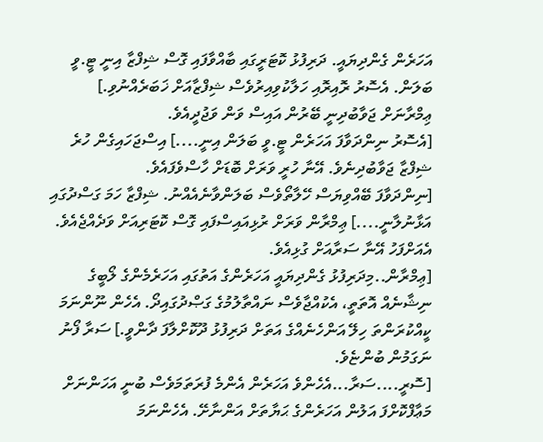އަހަރެން ގެންދިޔައީ. ދަރިފުޅު ކޮޓަރީގައި ބާއްވާފައި ގޮސް ޝިފްޒާ އިނީ ޓީ.ވީ ބަލަން. އެސޮރު ރޮއިރޮއި ހަލާކުވިއިރުވެސް ޝިފްޒާއަށް ޚަބަރެއްނުވި.] ޢިމްރާނަށް ޖަވާބުދިނީ ބޭރުން އައިސް ވަން ވަޖުދީއެވެ.
[އެސޮރު ނިންދަވާފަ އަހަރެން ޓީ.ވީ ބަލަން އިނީ....] އިސްޖަހައިގެން ހުރެ ޝިފްޒާ ޖަވާބުދިނެވެ. އޭނާ ހުރީ ވަރަށް ބޮޑަށް ހާސްވެފައެވެ.
[ނިންދަވާފަ ބޭއްވިޔަސް ހޭލާތޯވެސް ބަލަންވާނެއެއްނު. ޝިފްޒާ ހަމަ ގަސްދުގައި އަޅާނުލާނީ....] ޢިމްރާން ވަރަށް ރުޅިއައިސްފައި ގޮސް ކޮޓަރިއަށް ވަދެއްޖެއެވެ. އެއަށްފަހު އޭނާ ސަރާއަށް ގުޅިއެވެ.
[ޢިމްރާން..މިދަރިފުޅު ގެންދިޔައީ އަހަރެންގެ އަތުގައި އަހަރެމެންގެ ލޯބީގެ ނިޝާނެއް އޮތަތީ، އެކުއްޖާވެސް ނައްތާލުމުގެ ގަޞްދުގައިދޯ. އެހެން ނޫންނަމަ ކީއްކުރަންތަ ހިލޭ އަންހެނެއްގެ އަތަށް ދަރިފުޅު ދޫކޮށްލާފަ ދާންވީ.] ސަރާ ފޯނު ނަގަމުން ބުންޏެވެ.
[ސޮރީ....ސަރާ...އެހެންވެ އަހަރެން އެންމެ ފުރަތަމަވެސް ބުނީ އަހަންނަށް މަޢާފްކޮށްފަ އަލުން އަހަރެންގެ ޙަޔާތަށް އަންނާށޭ. އެހެންނަމަ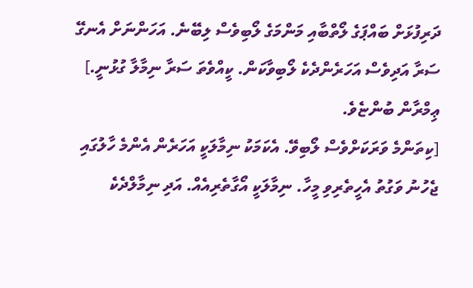ދަރިފުޅަށް ބައްޕަގެ ލޯތްބާއި މަންމަގެ ލޯބިވެސް ލިބޭނެ. އަހަންނަށް އެނގޭ ސަރާ އަދިވެސް އަހަރެންދެކެ ލޯބިވާކަން. ކީއްވެތަ ސަރާ ނިމާލާ ގުޅުނީ.] ޢިމްރާން ބުންޏެވެ.
[ކިތަންމެ ވަރަކަށްވެސް ލޯބިވޭ. އެކަމަކު ނިމާލަކީ އަހަރެން އެންމެ ހާލުގައި ޖެހުނު ވަގުތު އެހީތެރިވި މީހާ. ނިމާލަކީ އޯގާތެރިއެއް. އަދި ނިމާލްދެކެ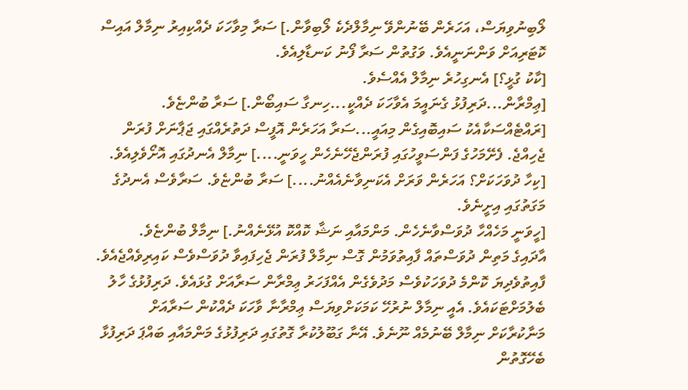ލޯބިނުވިޔަސް، އަހަރެން ބޭނުންވޭ ނިމާލްދެކެ ލޯބިވާން.] ސަރާ މިވާހަކަ ދެއްކިއިރު ނިމާލް އައިސް ކޮޓަރިއަށް ވަންނަނީއެވެ. ވަގުތުން ސަރާ ފޯނު ކަނޑާލިއެވެ.
[ކާކު ގުޅީ؟] އެނގިހުރެ ނިމާލް އެއްސެވެ.
[ޢިމްރާން...ދަރިފުޅު ގެނައީމަ އެވާހަކަ ދެއްކީ...ހިނގާ ސައިބޯން.] ސަރާ ބުންޏެވެ.
[ރައްޓެއްސަކާއެކު ސައިބޮއިގެން މިއައީ...ސަރާ އަހަރެން އޮފީސް ދަތުރެއްގައި ޖަޕާނަށް ފުރަން ޖެހިއްޖެ. ފެށޭމަހުގެ ފަންސަވީހުގައި ފުރަންޖެހޭނެހެން ހީވަނީ....] ނިމާލް އެނދުގައި އޮށޯވެލިއެވެ.
[ކިހާ ދުވަހަކަށް؟ އަހަރެން ވަރަށް އެކަނިވާނެއެއްނު....] ސަރާ ބުންޏެވެ. ސަރާވެސް އެނދުގެ މަގަތުގައި އިށީނެވެ.
[ހީވަނީ މަހެއްހާ ދުވަސްވާނެހެން. މަންމައާއި ނަޝާ ކޮއްކޮ އުޅޭނެއްނު.] ނިމާލް ބުންޏެވެ.
އާދައިގެ މަތިން ދުވަސްތައް ފާއިތުވަމުން ގޮސް ނިމާލް ފުރަން ޖެހިފައިވާ ދުވަސްވެސް ކައިރިވެއްޖެއެވެ. ފާއިތުވެދިޔަ ކޮންމެ ދުވަހަކުވެސް މަދުވެގެން އެއްފަހަރު ޢިމްރާން ސަރާއަށް ގުޅައެވެ. ދަރިފުޅުގެ ހާލު ބެލުމަށްޓަކައެވެ. އެއީ ނިމާލް ނުރުހޭ ކަމަކަށްވިޔަސް ޢިމްރާނާ ވާހަކަ ދެއްކުން ސަރާއަށް މަނާކުރާކަށް ނިމާލް ބޭނުމެއް ނޫނެވެ. އޭނާ ގަބޫލުކުރާ ގޮތުގައި ދަރިފުޅުގެ މަންމައާއި ބައްޕަ ދަރިފުޅާ ބެހޭގޮތުން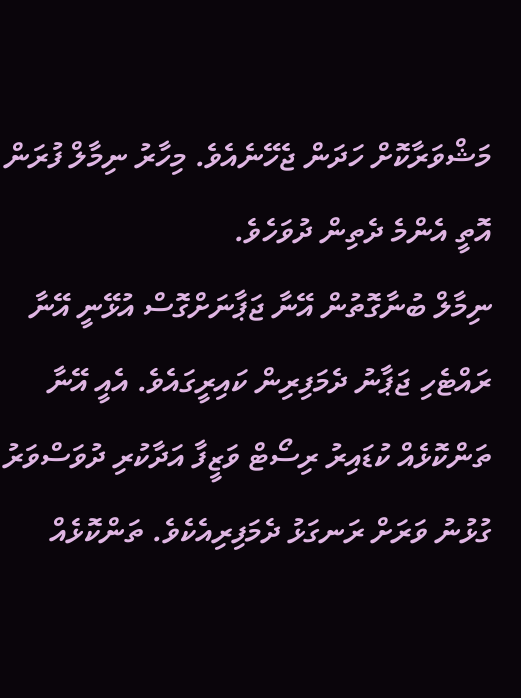މަޝްވަރާކޮށް ހަދަން ޖެހޭނެއެވެ. މިހާރު ނިމާލް ފުރަން އޮތީ އެންމެ ދެތިން ދުވަހެވެ.
ނިމާލް ބުނާގޮތުން އޭނާ ޖަޕާނަށްގޮސް އުޅޭނީ އޭނާ ރައްޓެހި ޖަޕާނު ދެމަފިރިން ކައިރީގައެވެ. އެއީ އޭނާ ތަންކޮޅެއް ކުޑައިރު ރިސޯޓް ވަޒީފާ އަދާކުރި ދުވަސްވަރު ގުޅުނު ވަރަށް ރަނގަޅު ދެމަފިރިއެކެވެ. ތަންކޮޅެއް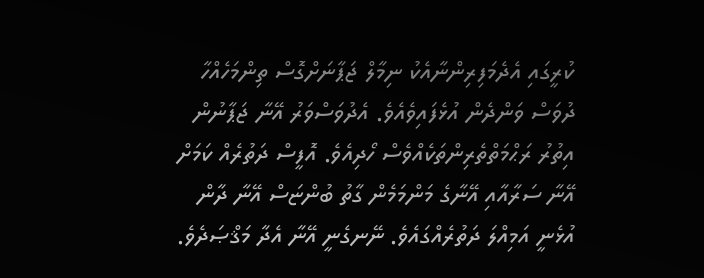ކުރީގައި އެދެމަފިރިންނާއެކު ނިމާލް ޖަޕާނަށްގޮސް ތިންމަހެއްހާ ދުވަސް ވަންދެން އުޅެފައިވެއެވެ. އެދުވަސްވަރު އޭނާ ޖަޕާނުން އިތުރު ރަޙްމަތްތެރިންތަކެއްވެސް ހޯދިއެވެ. އޮފީސް ދަތުރެއް ކަމަށް އޭނާ ސަރާއާއި އޭނާގެ މަންމަމެން ގާތު ބުންޏަސް އޭނާ ދާން އުޅެނީ އަމިއްލަ ދަތުރެއްގައެވެ. ނޭނގެނީ އޭނާ އެދާ މަޤްޞަދެވެ.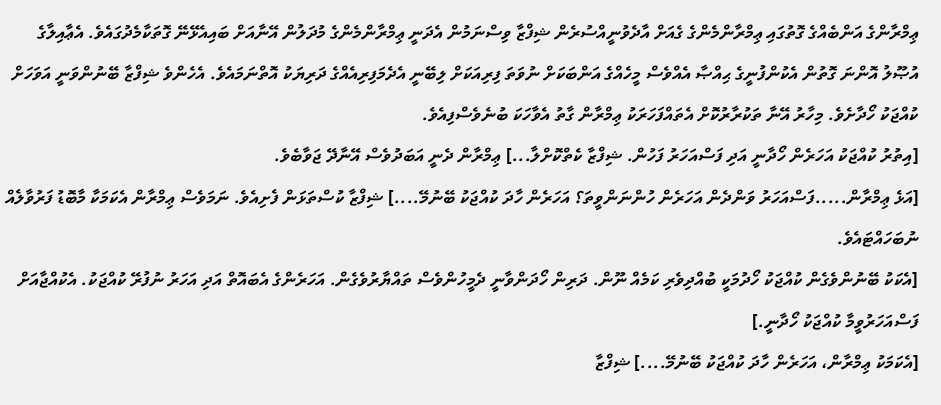ޢިމްރާންގެ އަންބެއްގެ ގޮތުގައި ޢިމްރާންމެންގެ ގެއަށް އާދެވުނީއްސުރެން ޝިފްޒާ ވިސްނަމުން އެދަނީ ޢިމްރާންމެންގެ މުދަލުން އޭނާއަށް ބައިއެޅޭނޭ ގޮތަކާމެދުގައެވެ. އެޢާއިލާގެ އުޞޫލު އޮންނަ ގޮތުން އެކުންފުނީގެ ޙިއްޞާ އެއްވެސް މީހެއްގެ އަންބަކަށް ނުވަތަ ފިރިއަކަށް ލިބޭނީ އެދެމަފިރިއެއްގެ ދަރިޔަކު އޮތްނަމައެވެ. އެހެންވެ ޝިފްޒާ ބޭނުންވަނީ އަވަހަށް ކުއްޖަކު ހޯދާށެވެ. މިހާރު އޭނާ ތަކުރާރުކޮށް އެތައްފަހަރަކު ޢިމްރާން ގާތު އެވާހަކަ ބުނެވެސްފިއެވެ.
[އިތުރު ކުއްޖަކު އަހަރެން ހޯދާނީ އަދި ފަސްއަހަރު ފަހުން. ޝިފްޒާ ކެތްކޮށްލާ...] ޢިމްރާން ދެނީ އަބަދުވެސް އޭނާދޭ ޖަވާބެވެ.
[އަޅެ ޢިމްރާން.....ފަސްއަހަރު ވަންދެން އަހަރެން ހުންނަންވީތަ؟ އަހަރެން ހާދަ ކުއްޖަކު ބޭނުމޭ....] ޝިފްޒާ ކުސްތަޅަން ފެށިއެވެ. ނަމަވެސް ޢިމްރާން އެކަމަކާ މާބޮޑު ފަރުވާލެއް ނުބަހައްޓައެވެ.
[އެކަކު ބޭނުންވެގެން ކުއްޖަކު ހޯދުމަކީ ބުއްދިވެރި ކަމެއް ނޫން. ދަރިން ހޯދަންވާނީ ދެމީހުންވެސް ތައްޔާރުވެގެން. އަހަރެންގެ އެބައޮތް އަދި އަހަރު ނުފުރޭ ކުއްޖަކު. އެކުއްޖާއަށް ފަސްއަހަރުވީމާ ކުއްޖަކު ހޯދާނީ.]
[އެކަމަކު ޢިމްރާން، އަހަރެން ހާދަ ކުއްޖަކު ބޭނުމޭ....] ޝިފްޒާ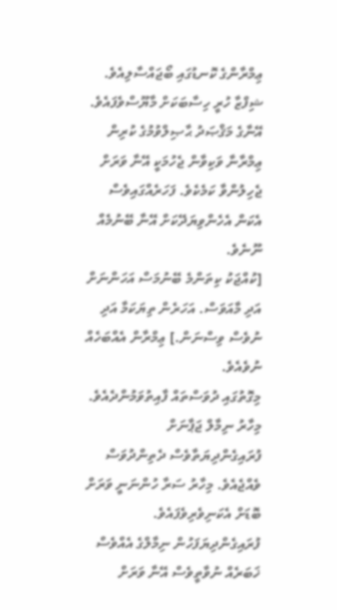ޢިމްރާންގެ ކޮނޑުގައި ބޯޖައްސާލިއެވެ. ޝިފްޒާ ހުރީ ހިސާބަކަށް މާޔޫސްވެފައެވެ. އޭނާގެ މަޤްޞަދު ޙާޞިލްވުމުގެ ކުރިން ޢިމްރާނާ ވަކިވާން ޖެހުމަކީ އޭނާ ވަރަށް ޖެހިލުންވާ ކަމެކެވެ. ފަހަރެއްގައިވެސް އެކަން އެހެންވިޔަދޭކަށް އޭނާ ބޭނުމެއް ނޫނެވެ.
[ކުއްޖަކު ކިތަންމެ ބޭނުމަސް އަހަންނަށް އަދި މާއަވަސް. އަހަރެން ތިޔަކަމާ އަދި ނުވެސް ވިސްނަން.] ޢިމްރާން އެއްބަހެއް ނުވެއެވެ.
މިގޮތުގައި ދުވަސްތައް ފާއިތުވަމުންދެއެވެ. މިހާރު ނިމާލް ޖަޕާނަށް ފުރައިގެންދިޔަތާވެސް ދެތިންދުވަސް ވެއްޖެއެވެ. މިހާރު ސަރާ ހުންނަނީ ވަރަށް ބޮޑަށް އެކަނިވެރިވެފައެވެ. ފުރައިގެންދިޔަފަހުން ނިމާލްގެ އެއްވެސް ޚަބަރެއް ނުވާތީވެސް އޭނާ ވަރަށް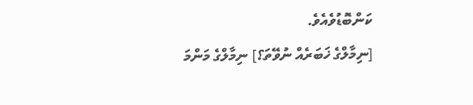ކަންބޮޑުވެއެވެ.
[ނިމާލްގެ ޚަބަރެއް ނުވޭތަ؟] ނިމާލްގެ މަންމަ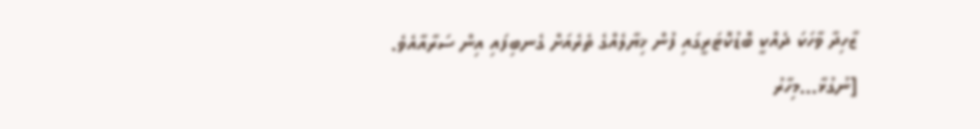ޒާހިދާ ވާހަކަ ދެއްކީ ބޮޑުކޮޓަރީގައި ފުން ޚިޔާލެއްގެ ތެރެއަށް ގެނބިފައި އިން ސަރާއާއެވެ.
[ނުގުޅާ...މިހާރު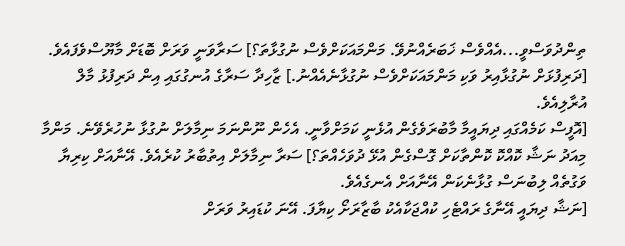ތިންދުވަސްވީ...އެއްވެސް ޚަބަރެއްނުވޭ. މަންމައަކަށްވެސް ނުގުޅާތަ؟] ސަރާވަނީ ވަރަށް ބޮޑަށް މާޔޫސްވެފައެވެ.
[ދަރިފުޅަށް ނުގުޅާއިރު ވަކި މަންމައަކަށްވެސް ނުގުޅާނެއެއްނު.] ޒާހިދާ ސަރާގެ އުނގުގައި އިން ދަރިފުޅު މާލް އުރާލިއެވެ.
[އޮފީސް ކަމެއްގައި ދިޔައީމާ މާބުރަވެގެން އުޅެނީ ކަމަށްވާނީ. އެހެން ނޫންނަމަ ނިމާލަށް ނުގުޅާ ނުހުރެވޭނެ. މަންމާ މިއަދު ނަޝާ ކޮއްކޮ ކޮންތާކަށް ގޮސްގެން އުޅޭ ދުވަހެއްތަ؟] ސަރާ ނިމާލަށް އިތުބާރު ކުރެއެވެ. އޭނާއަށް ކިރިޔާ ވަގުތެއް ލިބުނަސް ގުޅާނެކަން އޭނާއަށް އެނގެއެވެ.
[ނަޝާ ދިޔައީ އޭނާގެ ރައްޓެހި ކުއްޖަކާއެކު ބާޒާރަށޯ ކިޔާފަ. އޭނަ ކުޑައިރު ވަރަށް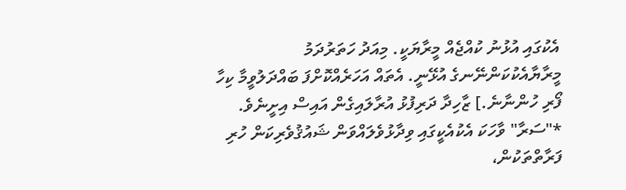އެކުގައި އުޅުނު ކުއްޖެއް މީރާޔަކީ. މިއަދު ހަތަރުދަމު މީރާޔާއެކުކަންނޭނގެ އުޅޭނީ. އެތައް އަހަރެއްކޮށްފަ ބައްދަލުވީމާ ކިހާ ފޯރި ހުންނާނެ.] ޒާހިދާ ދަރިފުޅު އުރާލައިގެން އައިސް އިށީނެވެ.
*"ސަރާ" ވާހަކަ އެކުއެކީގައި ވިދާޅުވެލައްވަން ޝައުޤުވެރިކަން ހުރި ފަރާތްތަކުން،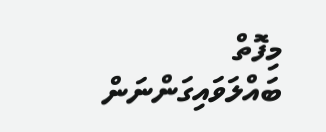މިފޮތް ބައްލަވައިގަންނަން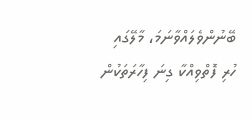ބޭނުންވެލައްވާނަމަ، މާލޭގައި ހުރި ފޮތްވިއްކާ ގިނަ ފިހާރަތަކުން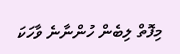މިފޮތް ލިބެން ހުންނާނެ ވާހަކަ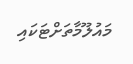މައުލޫމާތަށްޓަކައި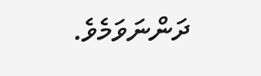ދަންނަވަމެވެ.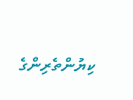ކިޔުންތެރިންގެ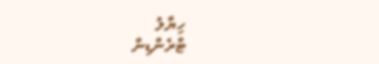ހިޔާލު
ޓްރެންޑިން